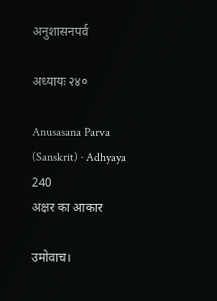अनुशासनपर्व

अध्यायः २४०

Anusasana Parva (Sanskrit) · Adhyaya 240
अक्षर का आकार

उमोवाच।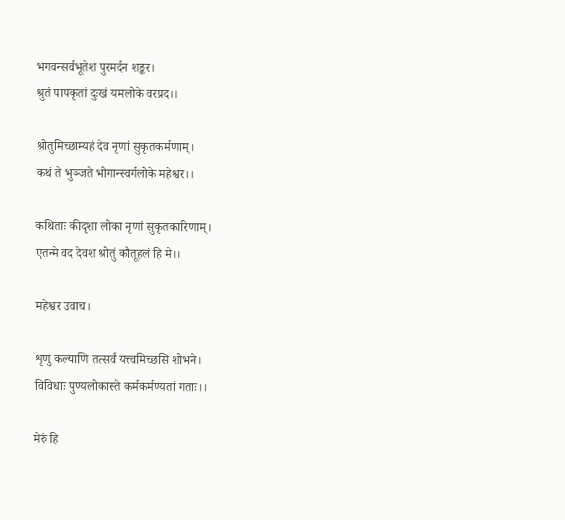भगवन्सर्वभूतेश पुरमर्दन शङ्कर।
श्रुतं पापकृतां दुःखं यमलोके वरप्रद।।

श्रोतुमिच्छाम्यहं देव नृणां सुकृतकर्मणाम्।
कथं ते भुञ्जते भोगान्स्वर्गलोके महेश्वर।।

कथिताः कीदृशा लोका नृणां सुकृतकारिणाम्।
एतन्मे वद देवश श्रोतुं कौतूहलं हि मे।।

महेश्वर उवाच।

शृणु कल्याणि तत्सर्वं यत्त्वमिच्छसि शोभने।
विविधाः पुण्यलोकास्ते कर्मकर्मण्यतां गताः।।

मेरुं हि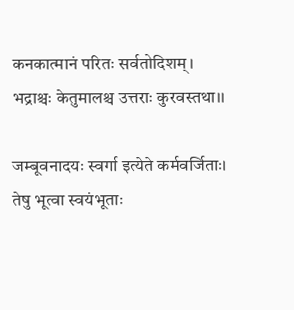कनकात्मानं परितः सर्वतोदिशम्।
भद्राश्चः केतुमालश्च उत्तराः कुरवस्तथा।।

जम्बूवनादयः स्वर्गा इत्येते कर्मवर्जिताः।
तेषु भूत्वा स्वयंभूताः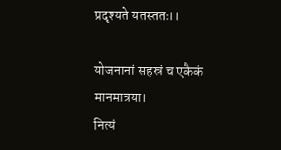प्रदृश्यते यतस्ततः।।

योजनानां सहस्रं च एकैकं मानमात्रया।
नित्यं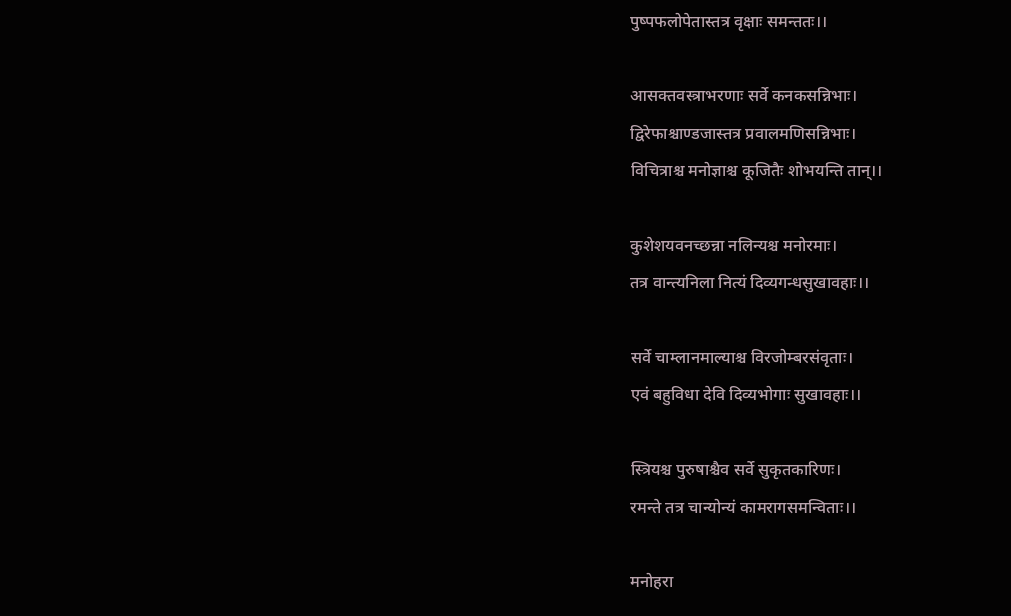पुष्पफलोपेतास्तत्र वृक्षाः समन्ततः।।

आसक्तवस्त्राभरणाः सर्वे कनकसन्निभाः।
द्विरेफाश्चाण्डजास्तत्र प्रवालमणिसन्निभाः।
विचित्राश्च मनोज्ञाश्च कूजितैः शोभयन्ति तान्।।

कुशेशयवनच्छन्ना नलिन्यश्च मनोरमाः।
तत्र वान्त्यनिला नित्यं दिव्यगन्धसुखावहाः।।

सर्वे चाम्लानमाल्याश्च विरजोम्बरसंवृताः।
एवं बहुविधा देवि दिव्यभोगाः सुखावहाः।।

स्त्रियश्च पुरुषाश्चैव सर्वे सुकृतकारिणः।
रमन्ते तत्र चान्योन्यं कामरागसमन्विताः।।

मनोहरा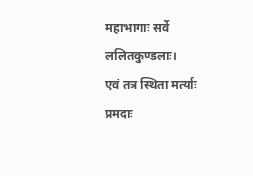महाभागाः सर्वे ललितकुण्डलाः।
एवं तत्र स्थिता मर्त्याः प्रमदाः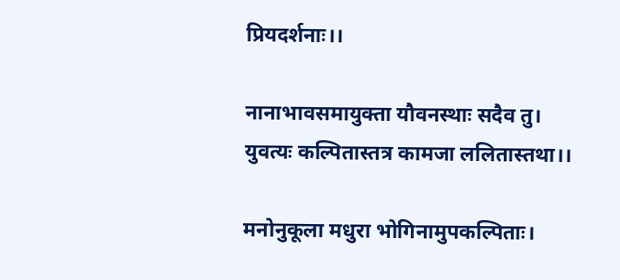प्रियदर्शनाः।।

नानाभावसमायुक्ता यौवनस्थाः सदैव तु।
युवत्यः कल्पितास्तत्र कामजा ललितास्तथा।।

मनोनुकूला मधुरा भोगिनामुपकल्पिताः।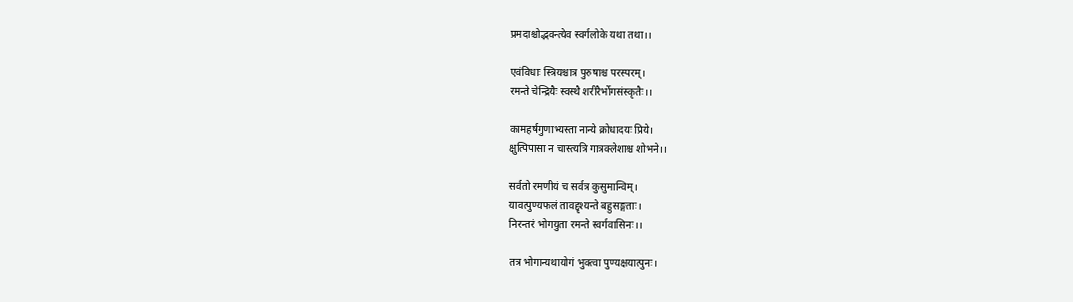प्रमदाश्चोद्भवन्त्येव स्वर्गलोके यथा तथा।।

एवंविधाः स्त्रियश्चात्र पुरुषाश्च परस्परम्।
रमन्ते चेन्द्रियैः स्वस्थै शरीरैर्भोगसंस्कृतैः।।

कामहर्षगुणाभ्यस्ता नान्ये क्रोधादयः प्रिये।
क्षुत्पिपासा न चास्त्यत्रि गात्रक्लेशाश्च शोभने।।

सर्वतो रमणीयं च सर्वत्र कुसुमान्विम्।
यावत्पुण्यफलं तावद्दृश्यन्ते बहुसङ्गताः।
निरन्तरं भोगयुता रमन्ते स्वर्गवासिनः।।

तत्र भोगान्यथायोगं भुक्त्वा पुण्यक्षयात्पुनः।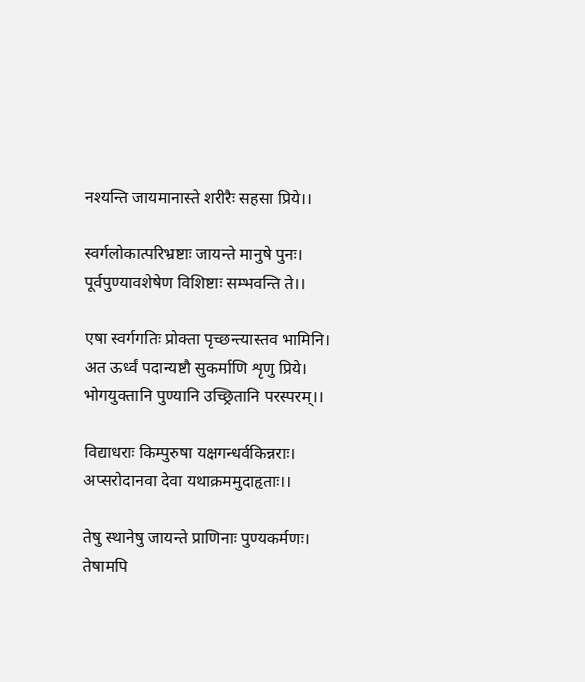नश्यन्ति जायमानास्ते शरीरैः सहसा प्रिये।।

स्वर्गलोकात्परिभ्रष्टाः जायन्ते मानुषे पुनः।
पूर्वपुण्यावशेषेण विशिष्टाः सम्भवन्ति ते।।

एषा स्वर्गगतिः प्रोक्ता पृच्छन्त्यास्तव भामिनि।
अत ऊर्ध्वं पदान्यष्टौ सुकर्माणि शृणु प्रिये।
भोगयुक्तानि पुण्यानि उच्छ्रितानि परस्परम्।।

विद्याधराः किम्पुरुषा यक्षगन्धर्वकिन्नराः।
अप्सरोदानवा देवा यथाक्रममुदाहृताः।।

तेषु स्थानेषु जायन्ते प्राणिनाः पुण्यकर्मणः।
तेषामपि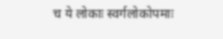च ये लोकाः स्वर्गलोकोपमाः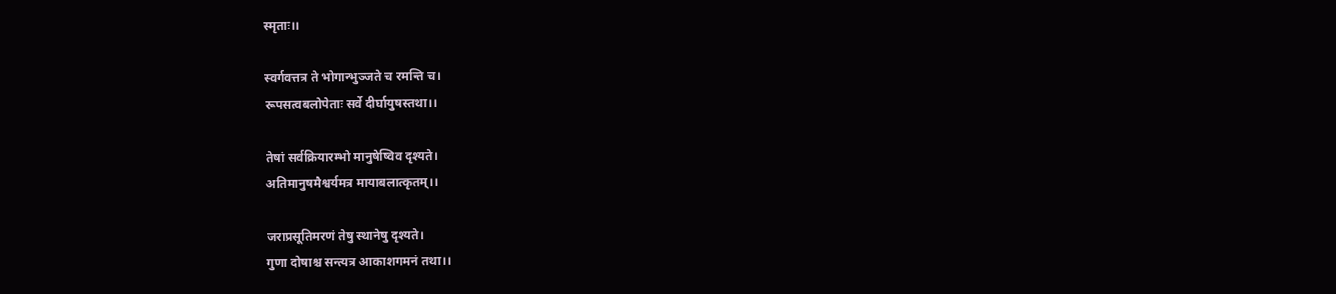स्मृताः।।

स्वर्गवत्तत्र ते भोगान्भुञ्जते च रमन्ति च।
रूपसत्वबलोपेताः सर्वे दीर्घायुषस्तथा।।

तेषां सर्वक्रियारम्भो मानुषेष्विव दृश्यते।
अतिमानुषमैश्वर्यमत्र मायाबलात्कृतम्।।

जराप्रसूतिमरणं तेषु स्थानेषु दृश्यते।
गुणा दोषाश्च सन्त्यत्र आकाशगमनं तथा।।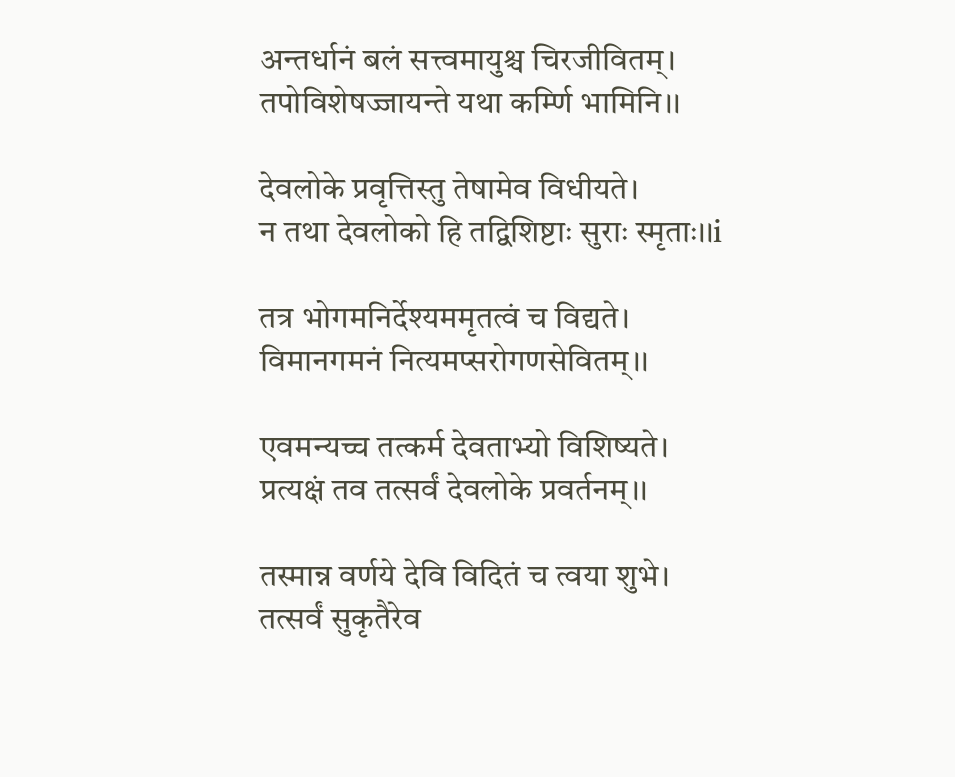अन्तर्धानं बलं सत्त्वमायुश्च चिरजीवितम्।
तपोविशेषज्जायन्ते यथा कर्म्णि भामिनि।।

देवलोके प्रवृत्तिस्तु तेषामेव विधीयते।
न तथा देवलोको हि तद्विशिष्टाः सुराः स्मृताः।।i

तत्र भोगमनिर्देश्यममृतत्वं च विद्यते।
विमानगमनं नित्यमप्सरोगणसेवितम्।।

एवमन्यच्च तत्कर्म देवताभ्यो विशिष्यते।
प्रत्यक्षं तव तत्सर्वं देवलोके प्रवर्तनम्।।

तस्मान्न वर्णये देवि विदितं च त्वया शुभे।
तत्सर्वं सुकृतैरेव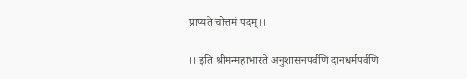प्राप्यते चोत्तमं पदम्।।

।। इति श्रीमन्महाभारते अनुशासनपर्वणि दानधर्मपर्वणि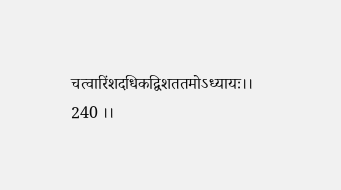चत्वारिंशदधिकद्विशततमोऽध्यायः।। 240 ।।